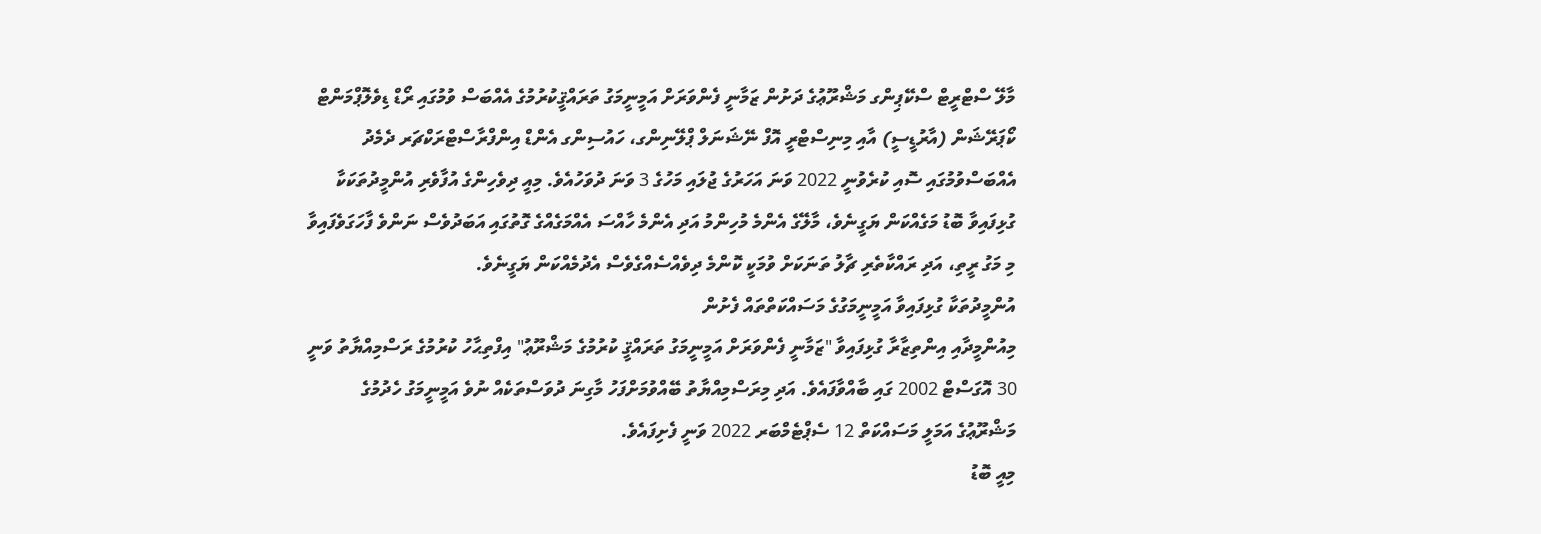މާލޭ ސްޓްރީޓް ސްކޭޕިންގ މަޝްރޫޢުގެ ދަށުން ޒަމާނީ ފެންވަރަށް އަމީނީމަގު ތަރައްޤީކުރުމުގެ އެއްބަސް ވުމުގައި ރޯޑް ޑިވެލޮޕްމަންޓް ކޯޕަރޭޝަން (އާރުޑީސީ) އާއި މިނިސްޓްރީ އޮފް ނޭޝަނަލް ޕްލޭނިންގ، ހައުސިންގ އެންޑް އިންފްރާސްޓްރަކްޗަރ ދެމެދު އެއްބަސްވުމުގައި ސޮއި ކުރެވުނީ 2022 ވަނަ އަހަރުގެ ޖުލައި މަހުގެ 3 ވަނަ ދުވަހުއެވެ. މިއީ ދިވެހިންގެ އުފާވެރި އުންމީދުތަކަކާ ގުޅިފައިވާ ބޮޑު މަގެއްކަން ޔަގީނެވެ، މާލޭގެ އެންމެ މުހިންމު އަދި އެންމެ ހާއްސަ އެއްމަގެއްގެ ގޮތުގައި އަބަދުވެސް ނަންވެ ފާހަގަވެފައިވާ މި މަގު ރީތި، އަދި ރައްކާތެރި ޗާލު ތަނަކަށް ވުމަކީ ކޮންމެ ދިވެއްސެއްގެވެސް އެދުމެއްކަން ޔަގީނެވެ.
އުންމީދުތަކާ ގުޅިފައިވާ އަމީނީމަގުގެ މަސައްކަތްތައް ފެށުން
މިއުންމީދާއި އިންތިޒާރާ ގުޅިފައިވާ "ޒަމާނީ ފެންވަރަށް އަމީނީމަގު ތަރައްޤީ ކުރުމުގެ މަޝްރޫޢު" އިފްތިޙާހު ކުރުމުގެ ރަސްމިއްޔާތު ވަނީ 30 އޮގަސްޓް 2002 ގައި ބާއްވާފައެވެ. އަދި މިރަސްމިއްޔާތު ބޭއްވުމަށްފަހު މާގިނަ ދުވަސްތަކެއް ނުވެ އަމީނީމަގު ހެދުމުގެ މަޝްރޫޢުގެ އަމަލީ މަސައްކަތް 12 ސެޕްޓެމްބަރ 2022 ވަނީ ފެށިފައެވެ.
މިއީ ބޮޑު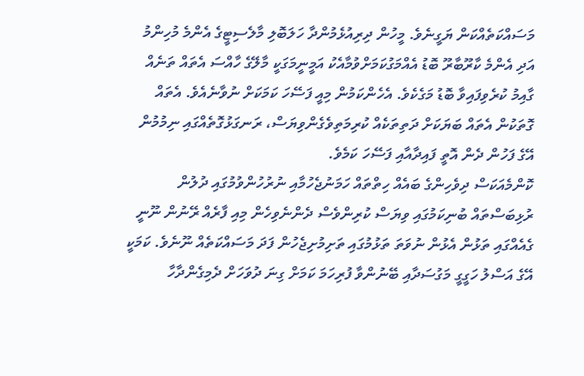މަސައްކަތެއްކަން ޔަގީނެވެ. މީހުން ދިރިއުޅެމުންދާ ހަލަބޮލި މާލެސިޓީގެ އެންމެ މުހިންމު އަދި އެންމެ ކާރޫބާރޫ ބޮޑު އެއްމަގުކަމަށްވުމާއެކު އަމީނީމަގަކީ މާލޭގެ ހާއްސަ އެތައް ތަނެއް ގާއިމު ކުރެވިފައިވާ ބޮޑު މަގެކެވެ. އެހެންކަމުން މިއީ ފަސޭހަ ކަމަކަށް ނުވާނެއެވެ. އެތައް ގޮތަކުން އެތައް ބަޔަކަށް ދަތިތަކެއް ކުރިމަތިވެގެންވިޔަސް، ރަނގަޅުގޮތެއްގައި ނިމުމުން އޭގެ ފަހުން ދެން އޮތީ ފައިދާއާއި ފަސޭހަ ކަމެވެ.
ކޮންމެއަކަސް ދިވެހިންގެ ބައެއް ހިތްތައް ހަމަނުޖެހުމާއި ނުރުހުންވުމުގައި ދުލުން ރުޅިބަސްތައް ބުނިކަމުގައި ވިޔަސް ކުރިންވެސް ދެންނެވިހެން މިއި ފާރެއް ރޭނުން ނޫނީ ގެއެއްގައި ތަޅުން އެޅުން ނުވަތަ ތަޅުމުގައި ތަށިމުށިޖެހުން ފަދަ މަސައްކަތެއް ނޫނެވެ. ކަމަކީ އޭގެ އަސްލު ހަގީގީ މަގުސަދާއި ބޭނުންވާ ފުރިހަމަ ކަމަށް ގިނަ ދުވަހަށް ދެމިގެންދާހާ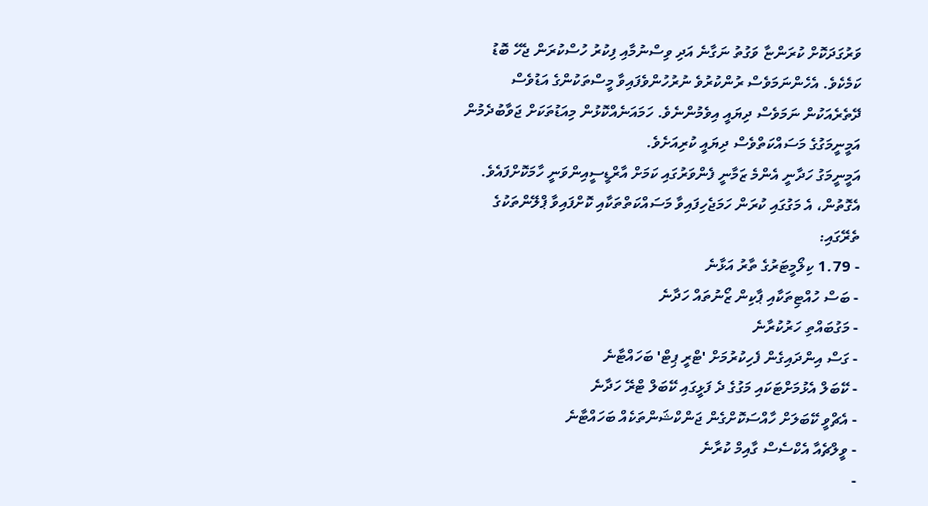ވަރުގަދަކޮށް ކުރަންޏާ ވަގުތު ނަގާނެ އަދި ވިސްނުމާއި ފިކުރު ހުސްކުރަން ޖެހޭ ބޮޑު ކަމެކެވެ. އެހެންނަމަވެސް ރުންކުރުވެ ނުރުހުންވެފައިވާ މީސްތަކުންގެ އަޑުވެސް ދޭތެރެއަކުން ނަމަވެސް ދިޔައީ އިވެމުންނެވެ. ހަމައަނެއްކޮޅުން މިއަޑުތަކަށް ޖަވާބުދެމުން އަމީނީމަގުގެ މަސައްކަތްވެސް ދިޔައީ ކުރިއަށެވެ.
އަމީނީމަގު ހަދާނީ އެންމެ ޒަމާނީ ފެންވަރުގައި ކަމަށް އާރްޑީސީއިންވަނީ ހާމަކޮށްފައެވެ. އެގޮތުން، އެ މަގުގައި ކުރަން ހަމަޖެހިފައިވާ މަސައްކަތްތަކާއި ކޮށްފައިވާ ޕްލޭންތަކުގެ ތެރޭގައި:
- 1.79 ކިލޯމީޓަރުގެ ތާރު އަޅާނެ
- ބަސް ހުއްޓިތަކާއި ޕާކިން ޒޯނުތައް ހަދާނެ
- މަގުބައްތި ހަރުކުރާނެ
- ގަސް އިންދައިގެން ފެހިކުރުމަށް 'ޓްރީ ޕިޓް' ބަހައްޓާނެ
- ކޭބަލް އެޅުމަށްޓަކައި މަގުގެ ދެ ފަޅީގައި ކޭބަލް ޓްރޭ ހަދާނެ
- އެޗްވީ ކޭބަލަށް ހާއްސަކޮށްގެން ޖަންކްޝަންތަކެއް ބަހައްޓާނެ
- ވީލްޗެއާ އެކްސެސް ގާއިމް ކުރާނެ
-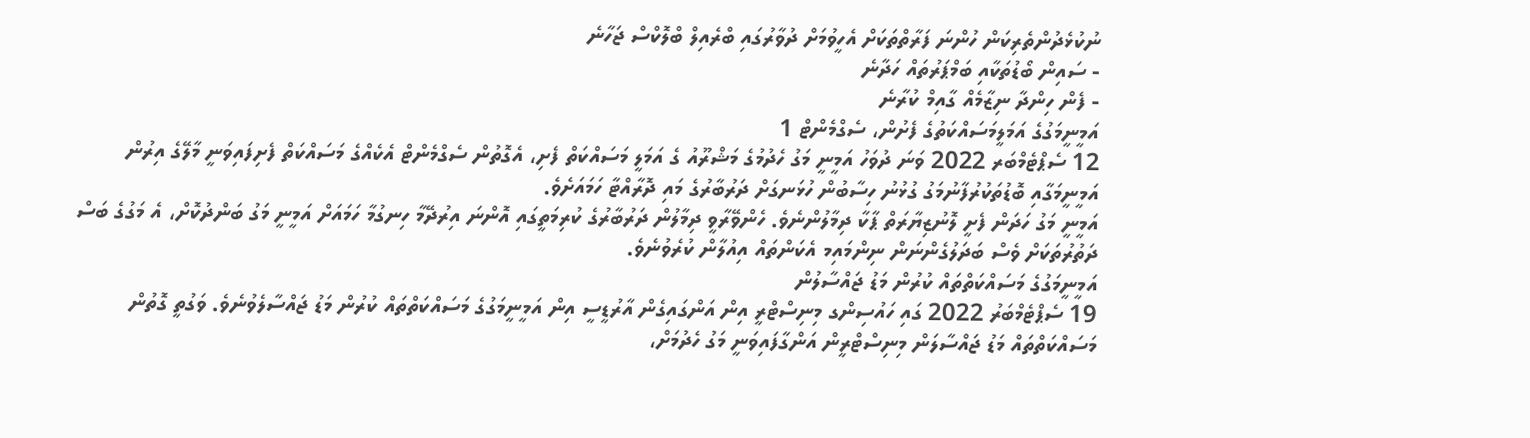ނުކުޅެދުންތެރިކަން ހުންނަ ފަރާތްތަކަށް އެހީވުމަށް ދުވާރުގައި ބްރެއިލް ބްލޮކްސް ޖަހާނެ
- ސައިން ބޯޑުތަކާއި ބަމްޕަރުތައް ހަދާނެ
- ފެން ހިންދާ ނިޒާމެއް ގާއިމް ކުރާނެ
އަމީނީމަގުގެ އަމަލީމަސައްކަތުގެ ފެށުން، ސެގްމެންޓް 1
12 ސެޕްޓެމްބަރ 2022 ވަނަ ދުވަހު އަމީނީ މަގު ހެދުމުގެ މަޝްރޫއު ގެ އަމަލީ މަސައްކަތް ފެށި، އެގޮތުން ސެގްމެންޓް އެކެއްގެ މަސައްކަތް ފެށިފައިވަނީ މާލޭގެ އިރުން އަމީނީމަގާއި ބޮޑުތަކުރުފާނުމަގު ގުޅުނު ހިސާބުން ހުޅަނގަށް ދަރުބާރުގެ މައި ދޮރާއްޓާ ހަމައަށެވެ.
އަމީނީ މަގު ހަދަން ފެށީ ލޮނުޒިޔާރަތް ޕާކާ ދިމާލުންނެވެ. ހެންވޭރާވީ ދިމާލުން ދަރުބާރުގެ ކުރިމަތީގައި އޮންނަ އިރުދޭމާ ހިނގުމާ ހަމައަށް އަމީނީ މަގު ބަންދުކޮށް، އެ މަގުގެ ބަސް ދަތުރުތަކަށް ވެސް ބަދަލުގެންނަން ނިންމައިމ އެކަންތައް އިއުލާން ކުރެވުނެވެ.
އަމީނީމަގުގެ މަސައްކަތްތައް ކުރުން މަޑު ޖައްސާލުން
19 ސެޕްޓެމްބަރު 2022 ގައި ހައުސިންގ މިނިސްޓްރީ އިން އަންގައިގެން އާރުޑީސީ އިން އަމީނީމަގުގެ މަސައްކަތްތައް ކުރުން މަޑު ޖައްސާލެވުނެވެ. ވަގުތީ ގޮތުން މަސައްކަތްތައް މަޑު ޖައްސާލަން މިނިސްޓްރީން އަންގާފައިވަނީ މަގު ހެދުމަށް،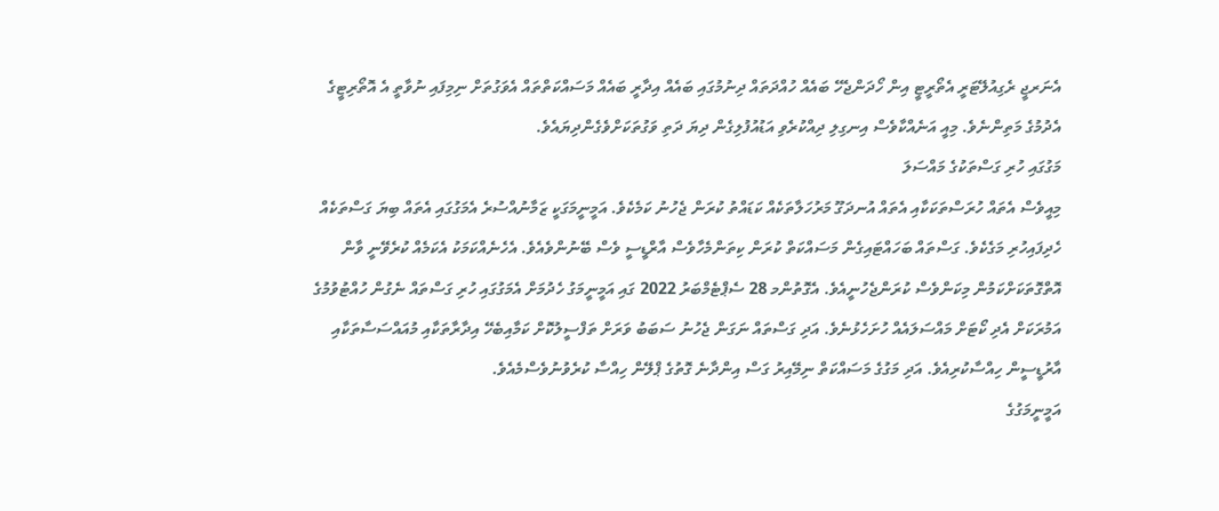އެނަރޖީ ރެގިއުލޭޓަރީ އެތޯރީޓީ އިން ހޯދަންޖެހޭ ބައެއް ހުއްދަތައް ދިނުމުގައި ބައެއް އިދާރީ ބައެއް މަސައްކަތްތައް އެވަގުތަށް ނިމިފައި ނުވާތީ އެ އޮތޯރިޓީގެ އެދުމުގެ މަތިންނެވެ. މިއީ އަނެއްކާވެސް އިނގިލި ދިއްކުރެވި އަޑުއުފުލިގެން ދިޔަ ދަތި ވަގުތަކަށްވެގެންދިޔައެވެ.
މަގުގައި ހުރި ގަސްތަކުގެ މައްސަލަ
މިއީވެސް އެތައް ހުރަސްތަކަކާއި އެތައް އުނދަގޫ މަރުހަލާތަކެއް ކަޑައްތު ކުރަން ޖެހުނު ކަމެކެވެ. އަމީނީމަގަކީ ޒަމާނުއްސުރެ އެމަގުގައި އެތައް ބިޔަ ގަސްތަކެއް ހެދިފައިހުރި މަގެކެވެ. ގަސްތައް ބަހައްޓައިގެން މަސައްކަތް ކުރަން ކިތަންމެހާވެސް އާރްޑީސީ ވެސް ބޭނުންވެއެވެ. އެހެނެއްކަމަކު އެކަމެއް ކުރެވޭނީ ވާން އޮތްގޮތަކަށްކަމުން މިކަންވެސް ކުރަންޖެހުނީއެވެ. އެގޮތުންމ 28 ސެޕްޓެމްބަރު 2022 ގައި އަމީނީމަގު ހެދުމަށް އެމަގުގައި ހުރި ގަސްތައް ނެގުން ހުއްޓުވުމުގެ އަމުރަކަށް އެދި ކޯޓަށް މައްސަލައެއް ހުށަހެޅުނެވެ. އަދި ގަސްތައް ނަގަން ޖެހުނު ސަބަބު ވަރަށް ތަފްސީލުކޮށް ކަމާއިބެހޭ އިދާރާތަކާއި މުއައްސަސާތަކާއި އާރުޑީސީން ހިއްސާކުރިއެވެ. އަދި މަގުގެ މަސައްކަތް ނިމޭއިރު ގަސް އިންދާނެ ގޮތުގެ ޕްލޭން ހިއްސާ ކުރެވުނުވެސްމެއެވެ.
އަމީނީމަގުގެ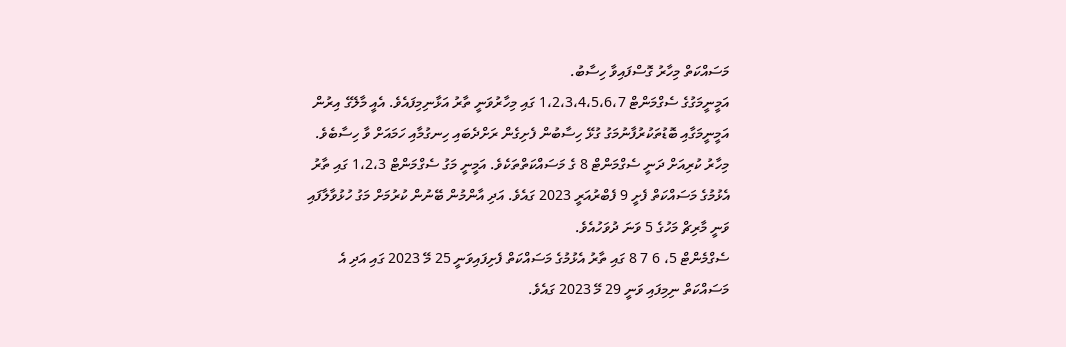މަސައްކަތް މިހާރު ގޮސްފައިވާ ހިސާބު.
އަމީނީމަގުގެ ސެގްމަންޓް 1،2،3،4،5،6،7 ގައި މިހާރުވަނީ ތާރު އަޅާނިމިފައެވެ. އެއީ މާލޭގެ އިރުން އަމީނީމަގާއި ބޮޑުތަކުރުފާނުމަގު ގުޅޭ ހިސާބުން ފެށިގެން ރަށްދެބައި ހިނގުމާއި ހަމައަށް ވާ ހިސާބެވެ. މިހާރު ކުރިއަށް ދަނީ ސެގްމަންޓް 8 ގެ މަސައްކަތްތަކެވެ. އަމީނީ މަގު ސެގްމަންޓް 1،2،3 ގައި ތާރު އެޅުމުގެ މަސައްކަތް ފެށީ 9 ފެބްރުއަރީ 2023 ގައެވެ. އަދި އާންމުން ބޭނުން ކުރުމަށް މަގު ހުޅުވާލާފައި ވަނީ މާރިޗް މަހުގެ 5 ވަނަ ދުވަހުއެވެ.
ސެގްމެންޓް 5، 6 7 8 ގައި ތާރު އެޅުމުގެ މަސައްކަތް ފެށިފައިވަނީ 25 މޭ 2023 ގައި އަދި އެ މަސައްކަތް ނިމިފައި ވަނީ 29 މޭ 2023 ގައެވެ.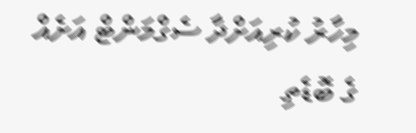މިހާރު ކުރިއަށްދާ ސެގްމަންޓް އަށެއް ގެ ބޮޑެތި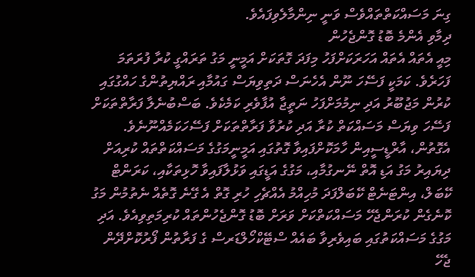ގިނަ މަސައްކަތްތައްވެސް ވަނީ ނިންމާލެވިފައެވެ.
ދިމާވި އެންމެ ބޮޑު ގޮންޖެހުން
މިއީ އެތައް އެތައް އަހަރަކަށްފަހު މިފަދަ ގޮތަކަށް އަމީނީ މަގު ތަރައްގީ ކުރާ ފުރަތަމަ ފަހަރެވެ. ކަމަކީ ފަސޭހަ ނޫން އެހެނަސް ދަތިވިޔަސް ގައުމާއި ރައްޔިތުންގެ ހައްގުގައި ކުރުން މަޖުބޫރު އަދި ނިމުމަށްފަހު ނަތީޖާ އުފާވެރި ކަމެކެވެ. ބަސްބުނެލާ ފަރާތްތަކަށް ފަސޭހަ ވިޔަސް މަސައްކަތް ކުރާ އަދި ކުރުވާ ފަރާތްތަކަށް ފަސޭހަކަމެއްނޫނެވެ. އެގޮތުން، އާރްޑީސީއިން ހާމަކޮށްފައިވާ ގޮތުގައި އަމީނީމަގުގެ މަސައްކަތްތައް ކުރިއަށް ދިޔައިރު މަގު އަޑި އޮތް ނޭނގުމާއި، މަގުގެ އަޑީގައި ވަޅުލާފައިވާ ހޮޅިތަކާއި، ކަރަންޓް ކޭބަލް، އިންޓަނެޓް ކޭބަލްފަދަ މުހިއްމު އެއްޗެހި ހުރި ގޮތް އެ ގޭނެ ގޮތެއް ނެތުމުން މަގު ކޮނެގެން ކުރަންޖެހޭ މަސައްކަތްކަށް ވަރަށް ބޮޑު ގޮންޖެހުންތައް ކުރިމަތިވިއެވެ. އަދި މަގުގެ މަސައްކަތުގައި ބައިވެރިވާ ބައެއް ސްޓޭކްހޯލްޑަރސް ގެ ފަރާތުން ފޯރުކޮށްދޭން ޖެހޭ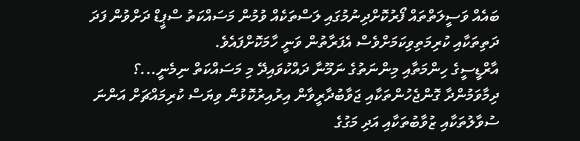ބައެއް ވަސީލަތްތައް ފޯރުކޮށްދިނުމުގައި ލަސްތަކެއް ވުމުން މަސައްކަތު ސްޕީޑް ދަށްވުން ފަދަ ދަތިތަކާއި ކުރިމަތިވިކަމަށްވެސް އެފަރާތުން ވަނީ ހާމަކޮށްފައެވެ.
އާރްޑީސީގެ ހިންމަތާއި މިންނަތުގެ ނަމޫނާ ދައްކުވައިދޭ މި މަސައްކަތް ނިމެނީ...؟
ދިމާވަމުންދާ ގޮންޖެހުންތަކާއި ޖަވާބުދާރީވާން އިރުއިރުކޮޅުން ވިޔަސް ކުރިމައްޗަށް އަންނަ ސުވާލުތަކާއި ޒުވާބުތަކާއި އަދި މަގުގެ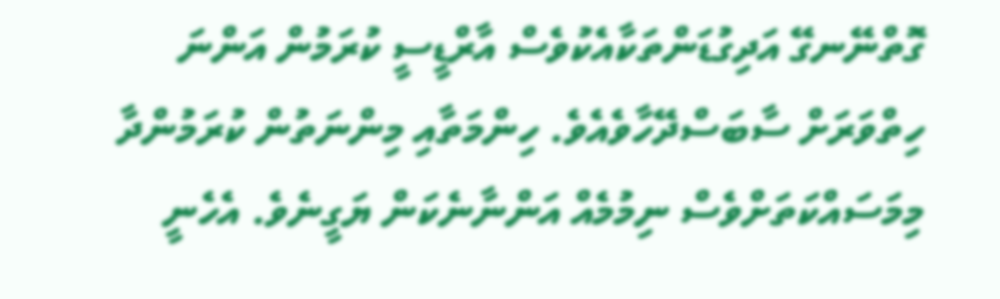ގޮތްނޭނގޭ އަދިގުޑަންތަކާއެކުވެސް އާރްޑީސީ ކުރަމުން އަންނަ ހިތްވަރަށް ސާބަސްދޭހާވެއެވެ. ހިންމަތާއި މިންނަތުން ކުރަމުންދާ މިމަސައްކަތަށްވެސް ނިމުމެއް އަންނާނެކަން ޔަގީނެވެ. އެހެނީ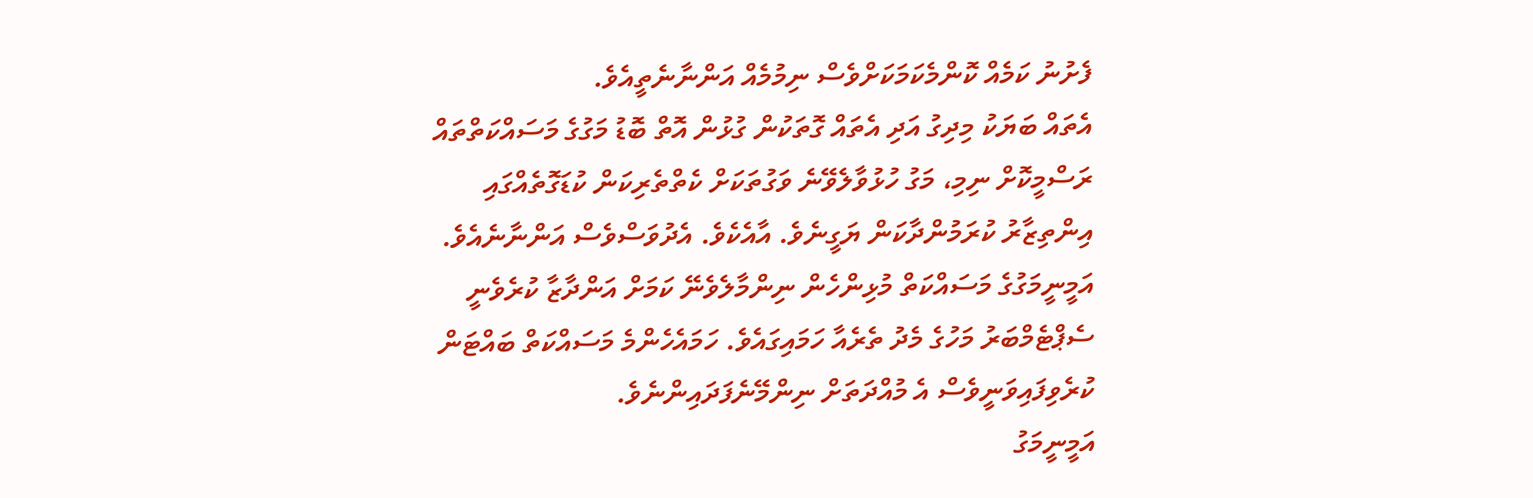ފެށުނު ކަމެއް ކޮންމެކަމަކަށްވެސް ނިމުމެއް އަންނާނެތީއެވެ.
އެތައް ބަޔަކު މިދިގު އަދި އެތައް ގޮތަކުން ގުޅުން އޮތް ބޮޑު މަގުގެ މަސައްކަތްތައް ރަސްމީކޮށް ނިމި، މަގު ހުޅުވާލެވޭނެ ވަގުތަކަށް ކެތްތެރިކަން ކުޑަގޮތެއްގައި އިންތިޒާރު ކުރަމުންދާކަން ޔަގީނެވެ. އާއެކެވެ. އެދުވަސްވެސް އަންނާނެއެވެ. އަމީނީމަގުގެ މަސައްކަތް މުޅިންހެން ނިންމާލެވެނޭ ކަމަށް އަންދާޒާ ކުރެވެނީ ސެޕްޓެމްބަރު މަހުގެ މެދު ތެރެއާ ހަމައިގައެވެ. ހަމައެހެންމެ މަސައްކަތް ބައްޓަން ކުރެވިފައިވަނީވެސް އެ މުއްދަތަށް ނިންމޭނެފަދައިންނެވެ.
އަމީނީމަގު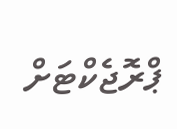ޕްރޮޖެކްޓަށް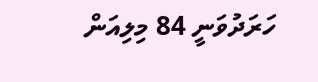ހަރަދުވަނީ 84 މިލިއަން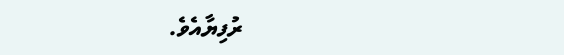ރުފިޔާއެވެ.